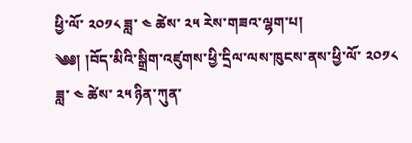ཕྱི་ལོ་ ༢༠༡༨ ཟླ་ ༤ ཚེས་ ༢༥ རེས་གཟའ་ལྷག་པ།
༄༅། །བོད་མིའི་སྒྲིག་འཛུགས་ཕྱི་དྲིལ་ལས་ཁུངས་ནས་ཕྱི་ལོ་ ༢༠༡༨ ཟླ་ ༤ ཚེས་ ༢༥ ཉིན་ཀུན་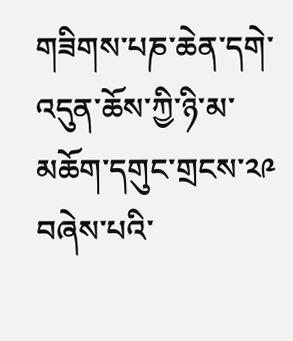གཟིགས་པཎ་ཆེན་དགེ་འདུན་ཆོས་ཀྱི་ཉི་མ་མཆོག་དགུང་གྲངས་༢༩ བཞེས་པའི་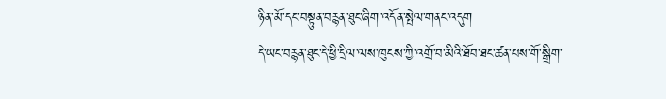ཉིན་མོ་དང་བསྟུན་བརྙན་ཐུང་ཞིག་འདོན་སྤེལ་གནང་འདུག
དེ་ཡང་བརྙན་ཐུང་དེ་ཕྱི་དྲིལ་ལས་ཁུངས་ཀྱི་འགྲོ་བ་མིའི་ཐོབ་ཐང་ཚན་པས་གོ་སྒྲིག་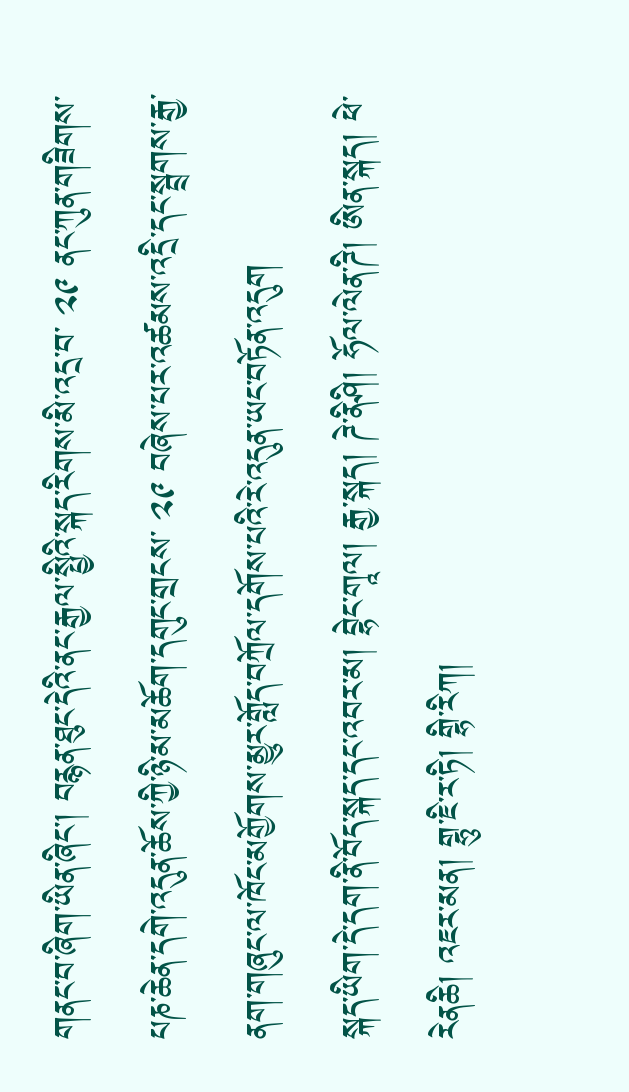གནང་བ་ཞིག་ཡིན་ཞིང་། བརྙན་ཐུང་དེའི་ནང་རྒྱལ་སྤྱིའི་སྐད་རིགས་མི་འདྲ་བ་ ༢༩ ནང་ཀུན་གཟིགས་པཎ་ཆེན་དགེ་འདུན་ཆོས་ཀྱི་ཉི་མ་མཆོག་དགུང་གྲངས་ ༢༩ བཞེས་པར་འཚམས་འདྲི་དང་སྦྲགས་རྒྱ་ནག་གཞུང་ལ་ཁོང་མགྱོགས་མྱུར་གློད་བཀྲོལ་དགོས་པའི་རེ་འདུན་ཡང་བཏོན་འདུག
སྐད་ཡིག་དེ་དག་ནི་བོད་སྐད་དང་འབར་མ། བྷེང་གཱལ། རྒྱ་སྐད། ཌེ་ནིཤི། ཧོལ་ལེན་ཌི། ཨིན་སྐད། ཕེ་རེནཆི། འཇར་མན། གྷུ་ཇི་ར་ཏི། གྷི་རིཀ།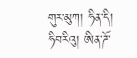གུར་མུཀ། ཧིན་དི། ཧིབརིའུ། ཨིན་ཌོ་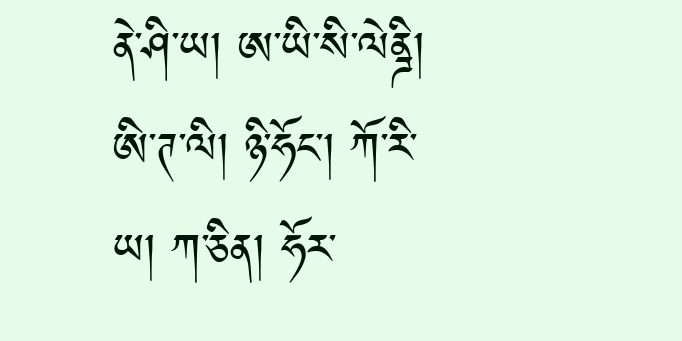ནེ་ཤི་ཡ། ཨ་ཡི་སི་ལེནྜི། ཨི་ཊ་ལི། ཉི་ཧོང་། ཀོ་རི་ཡ། ཀ་ཅིན། ཧོར་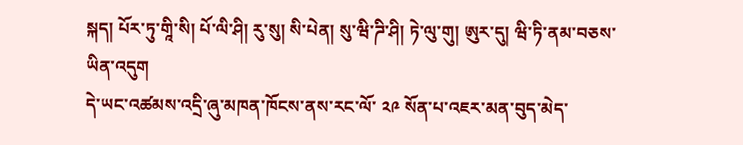སྐད། པོར་ཏུ་གཱི་སི། པོ་ལི་ཤི། རུ་སུ། སི་པེན། སུ་ཝི་ཌི་ཤི། ཏེ་ལུ་གུ། ཨུར་དུ། ཝི་ཏི་ནམ་བཅས་ཡིན་འདུག
དེ་ཡང་འཚམས་འདྲི་ཞུ་མཁན་ཁོངས་ནས་རང་ལོ་ ༢༩ སོན་པ་འཇར་མན་བུད་མེད་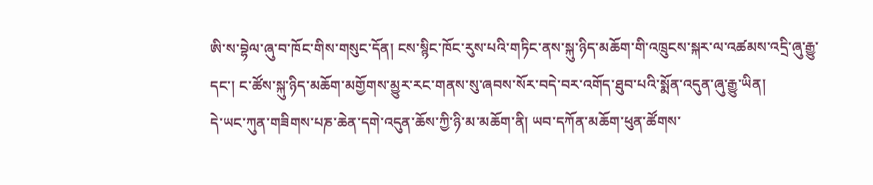ཨི་ས་བྷེལ་ཞུ་བ་ཁོང་གིས་གསུང་དོན། ངས་སྙིང་ཁོང་རུས་པའི་གཏིང་ནས་སྐུ་ཉིད་མཆོག་གི་འཁྲུངས་སྐར་ལ་འཚམས་འདྲི་ཞུ་རྒྱུ་དང་། ང་ཚོས་སྐུ་ཉིད་མཆོག་མགྱོགས་མྱུར་རང་གནས་སུ་ཞབས་སོར་བདེ་བར་འགོད་ཐུབ་པའི་སྨོན་འདུན་ཞུ་རྒྱུ་ཡིན།
དེ་ཡང་ཀུན་གཟིགས་པཎ་ཆེན་དགེ་འདུན་ཆོས་ཀྱི་ཉི་མ་མཆོག་ནི། ཡབ་དཀོན་མཆོག་ཕུན་ཚོགས་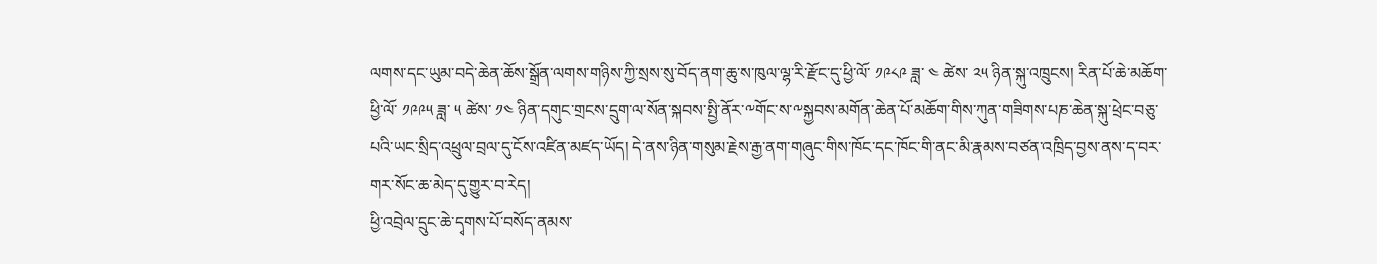ལགས་དང་ཡུམ་བདེ་ཆེན་ཆོས་སྒྲོན་ལགས་གཉིས་ཀྱི་སྲས་སུ་བོད་ནག་ཆུ་ས་ཁུལ་ལྷ་རི་རྫོང་དུ་ཕྱི་ལོ་ ༡༩༨༩ ཟླ་ ༤ ཚེས་ ༢༥ ཉིན་སྐུ་འཁྲུངས། རིན་པོ་ཆེ་མཆོག་ཕྱི་ལོ་ ༡༩༩༥ ཟླ་ ༥ ཚེས་ ༡༤ ཉིན་དགུང་གྲངས་དྲུག་ལ་སོན་སྐབས་སྤྱི་ནོར་༸གོང་ས་༸སྐྱབས་མགོན་ཆེན་པོ་མཆོག་གིས་ཀུན་གཟིགས་པཎ་ཆེན་སྐུ་ཕྲེང་བཅུ་པའི་ཡང་སྲིད་འཕྲུལ་བྲལ་དུ་ངོས་འཛིན་མཛད་ཡོད། དེ་ནས་ཉིན་གསུམ་རྗེས་རྒྱ་ནག་གཞུང་གིས་ཁོང་དང་ཁོང་གི་ནང་མི་རྣམས་བཙན་འཁྲིད་བྱས་ནས་ད་བར་གར་སོང་ཆ་མེད་དུ་གྱུར་བ་རེད།
ཕྱི་འབྲེལ་དྲུང་ཆེ་དྭགས་པོ་བསོད་ནམས་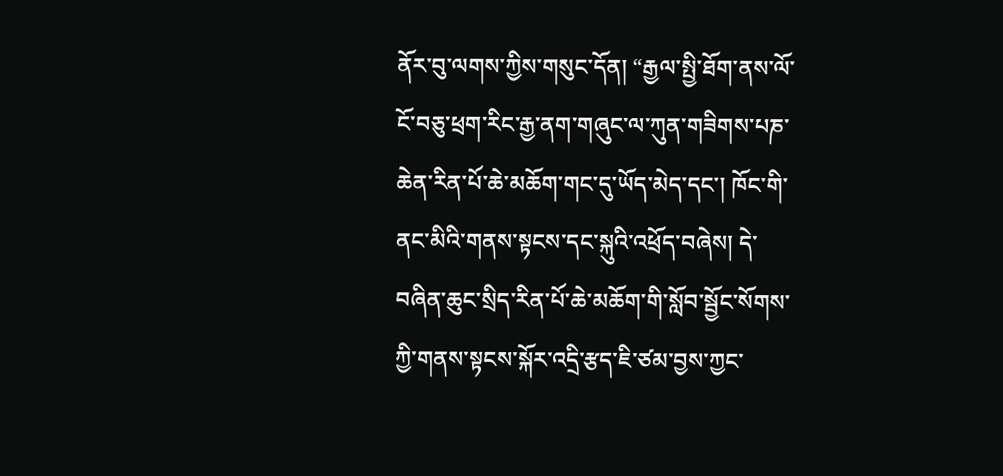ནོར་བུ་ལགས་ཀྱིས་གསུང་དོན། “རྒྱལ་སྤྱི་ཐོག་ནས་ལོ་ངོ་བཅུ་ཕྲག་རིང་རྒྱ་ནག་གཞུང་ལ་ཀུན་གཟིགས་པཎ་ཆེན་རིན་པོ་ཆེ་མཆོག་གང་དུ་ཡོད་མེད་དང་། ཁོང་གི་ནང་མིའི་གནས་སྟངས་དང་སྐུའི་འཕྲོད་བཞེས། དེ་བཞིན་ཆུང་སྲིད་རིན་པོ་ཆེ་མཆོག་གི་སློབ་སྦྱོང་སོགས་ཀྱི་གནས་སྟངས་སྐོར་འདྲི་རྩད་ཇི་ཙམ་བྱས་ཀྱང་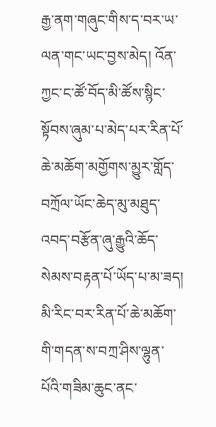རྒྱ་ནག་གཞུང་གིས་ད་བར་ཡ་ལན་གང་ཡང་བྱས་མེད། འོན་ཀྱང་ང་ཚོ་བོད་མི་ཚོས་སྙིང་སྟོབས་ཞུམ་པ་མེད་པར་རིན་པོ་ཆེ་མཆོག་མགྱོགས་མྱུར་གློད་བཀྲོལ་ཡོང་ཆེད་མུ་མཐུད་འབད་བརྩོན་ཞུ་རྒྱུའི་ཆོད་སེམས་བརྟན་པོ་ཡོད་པ་མ་ཟད། མི་རིང་བར་རིན་པོ་ཆེ་མཆོག་གི་གདན་ས་བཀྲ་ཤིས་ལྷུན་པོའི་གཟིམ་ཆུང་ནང་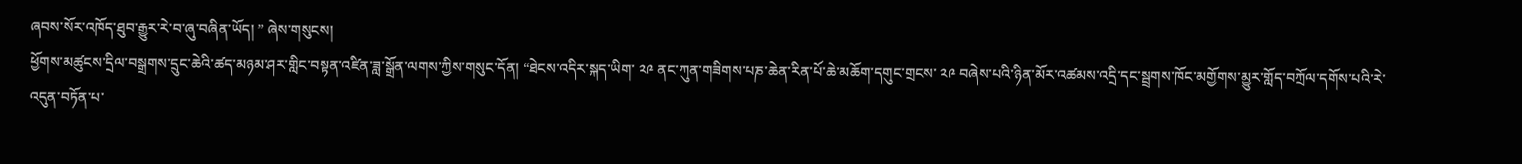ཞབས་སོར་འཁོད་ཐུབ་རྒྱུར་རེ་བ་ཞུ་བཞིན་ཡོད། ” ཞེས་གསུངས།
ཕྱོགས་མཚུངས་དྲིལ་བསྒྲགས་དྲུང་ཆེའི་ཚད་མཉམ་ཤར་གླིང་བསྟན་འཛིན་ཟླ་སྒྲོན་ལགས་ཀྱིས་གསུང་དོན། “ཐེངས་འདིར་སྐད་ཡིག་ ༢༩ ནང་ཀུན་གཟིགས་པཎ་ཆེན་རིན་པོ་ཆེ་མཆོག་དགུང་གྲངས་ ༢༩ བཞེས་པའི་ཉིན་མོར་འཚམས་འདྲི་དང་སྦྲགས་ཁོང་མགྱོགས་མྱུར་གློད་བཀྲོལ་དགོས་པའི་རེ་འདུན་བཏོན་པ་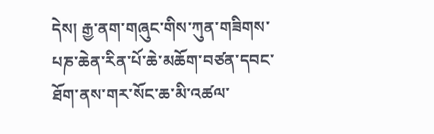དེས། རྒྱ་ནག་གཞུང་གིས་ཀུན་གཟིགས་པཎ་ཆེན་རིན་པོ་ཆེ་མཆོག་བཙན་དབང་ཐོག་ནས་གར་སོང་ཆ་མི་འཚལ་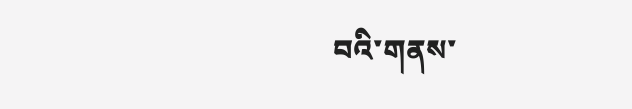བའི་གནས་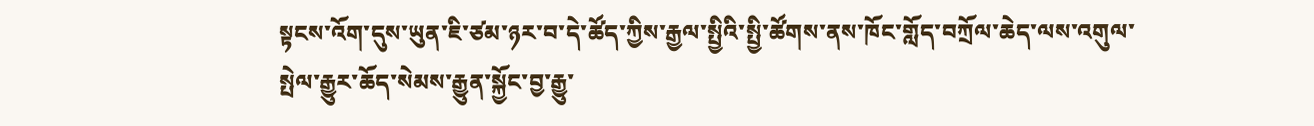སྟངས་འོག་དུས་ཡུན་ཇི་ཙམ་ཉར་བ་དེ་ཚོད་ཀྱིས་རྒྱལ་སྤྱིའི་སྤྱི་ཚོགས་ནས་ཁོང་གློད་བཀྲོལ་ཆེད་ལས་འགུལ་སྤེལ་རྒྱུར་ཆོད་སེམས་རྒྱུན་སྐྱོང་བྱ་རྒྱུ་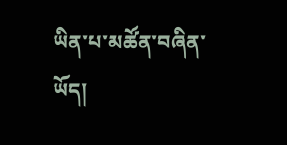ཡིན་པ་མཚོན་བཞིན་ཡོད།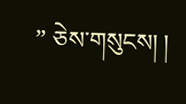” ཅེས་གསུངས། །